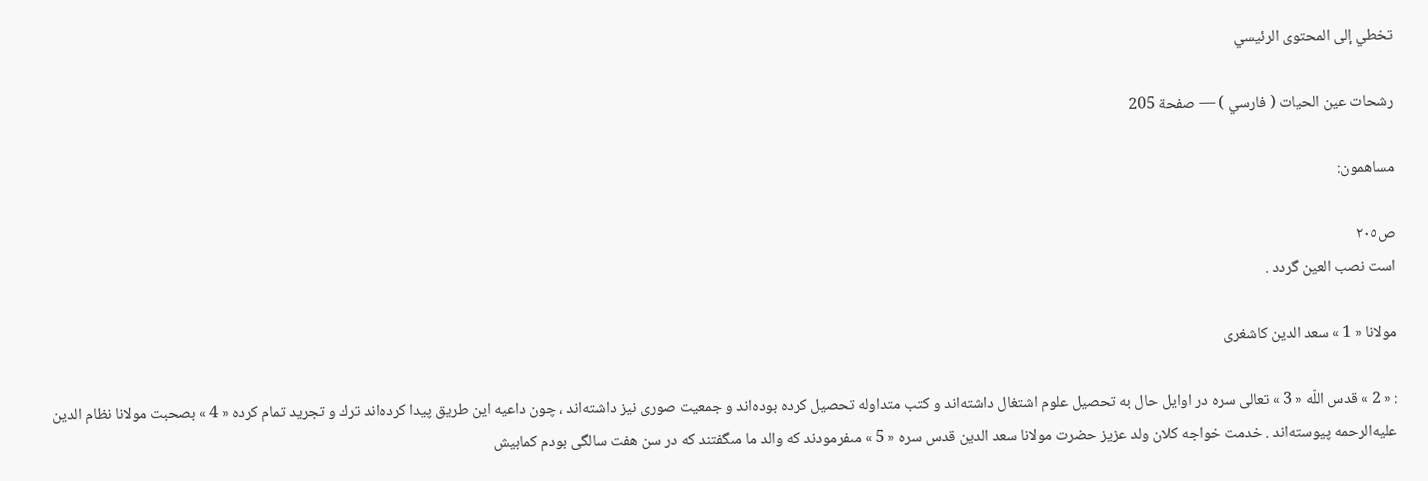تخطي إلى المحتوى الرئيسي

رشحات عين الحيات ( فارسي ) — صفحة 205

مساهمون:

ص٢٠٥
است نصب العين گردد .

مولانا « 1 » سعد الدين كاشغرى

: « 2 » قدس اللّه « 3 » تعالى سره در اوايل حال به تحصيل علوم اشتغال داشته‌اند و كتب متداوله تحصيل كرده بوده‌اند و جمعيت صورى نيز داشته‌اند ، چون داعيه اين طريق پيدا كرده‌اند ترك و تجريد تمام كرده « 4 » بصحبت مولانا نظام الدين عليه‌الرحمه پيوسته‌اند . خدمت خواجه كلان ولد عزيز حضرت مولانا سعد الدين قدس سره « 5 » مىفرمودند كه والد ما مىگفتند كه در سن هفت سالگى بودم كمابيش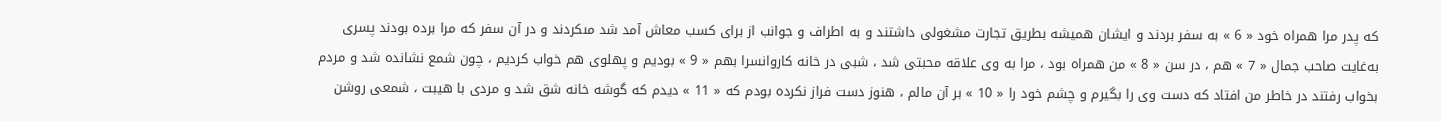كه پدر مرا همراه خود « 6 » به سفر بردند و ايشان هميشه بطريق تجارت مشغولى داشتند و به اطراف و جوانب از براى كسب معاش آمد شد مىكردند و در آن سفر كه مرا برده بودند پسرى به‌غايت صاحب جمال « 7 » هم ، در سن « 8 » من همراه بود ، مرا به وى علاقه محبتى شد ، شبى در خانه كاروانسرا بهم « 9 » بوديم و پهلوى هم خواب كرديم ، چون شمع نشانده شد و مردم بخواب رفتند در خاطر من افتاد كه دست وى را بگيرم و چشم خود را « 10 » بر آن مالم ، هنوز دست فراز نكرده بودم كه « 11 » ديدم كه گوشه خانه شق شد و مردى با هيبت ، شمعى روشن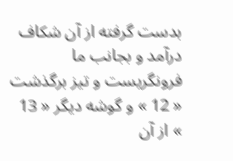بدست گرفته از آن شكاف درآمد و بجانب ما فرونگريست و تيز برگذشت « 12 » و گوشه ديگر « 13 » از آن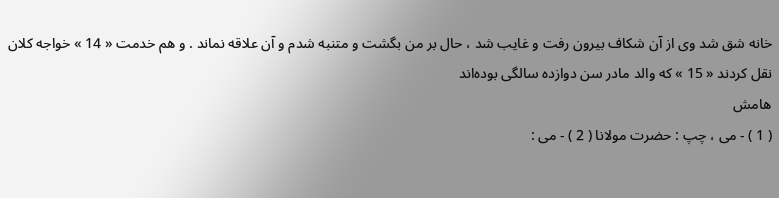خانه شق شد وى از آن شكاف بيرون رفت و غايب شد ، حال بر من بگشت و متنبه شدم و آن علاقه نماند . و هم خدمت « 14 » خواجه كلان نقل كردند « 15 » كه والد مادر سن دوازده سالگى بوده‌اند
هامش
( 1 ) - مى ، چپ : حضرت مولانا ( 2 ) - مى :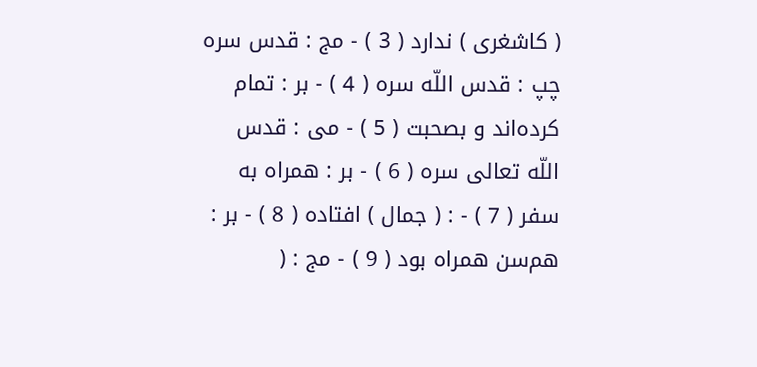( كاشغرى ) ندارد ( 3 ) - مج : قدس سره چپ : قدس اللّه سره ( 4 ) - بر : تمام كرده‌اند و بصحبت ( 5 ) - مى : قدس اللّه تعالى سره ( 6 ) - بر : همراه به سفر ( 7 ) - : ( جمال ) افتاده ( 8 ) - بر : هم‌سن همراه بود ( 9 ) - مج : (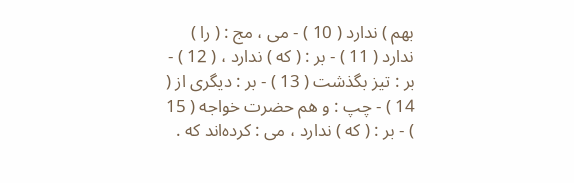بهم ) ندارد ( 10 ) - مى ، مج : ( را ) ندارد ( 11 ) - بر : ( كه ) ندارد ، ( 12 ) - بر : تيز بگذشت ( 13 ) - بر : ديگرى از ( 14 ) - چپ : و هم حضرت خواجه ( 15 ) - بر : ( كه ) ندارد ، مى : كرده‌اند كه .